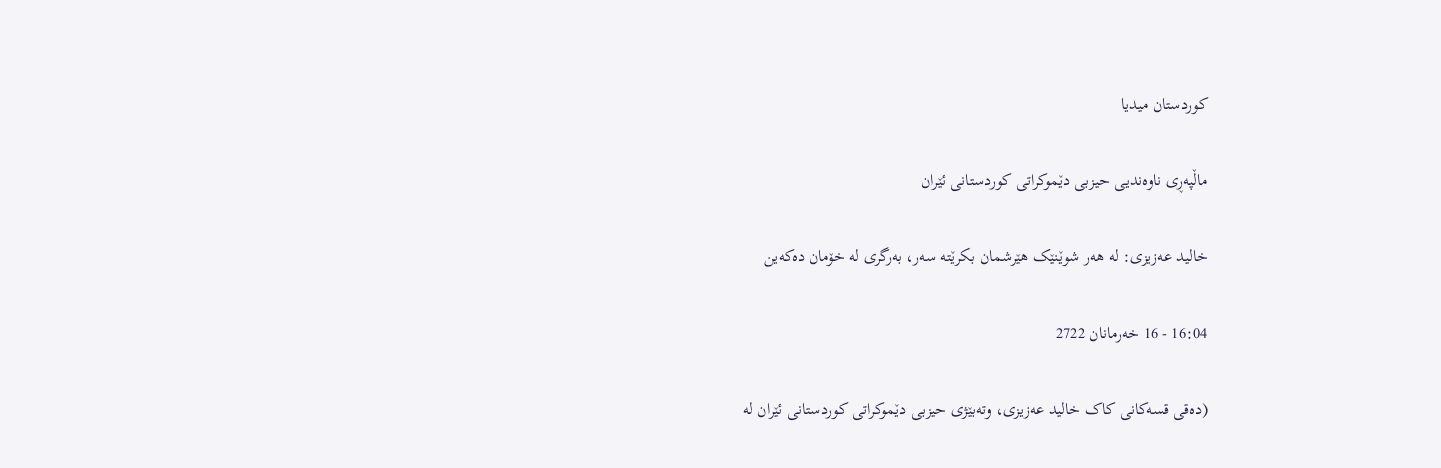کوردستان میدیا

ماڵپەڕی ناوەندیی حیزبی دێموکراتی کوردستانی ئێران

خالید عەزیزی: لە هەر شوێنێک ‌هێرشمان بکرێتە سەر، بەرگری لە خۆمان دەکەین

16:04 - 16 خەرمانان 2722

(دەقی قسەکانی کاک خالید عەزیزی، وتەبێژی حیزبی دێموکراتی کوردستانی ئێران لە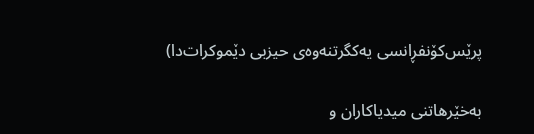پرێس‌کۆنفڕانسی یەکگرتنەوەی حیزبی دێموکرات‌دا)

بەخێرهاتنی میدیاکاران و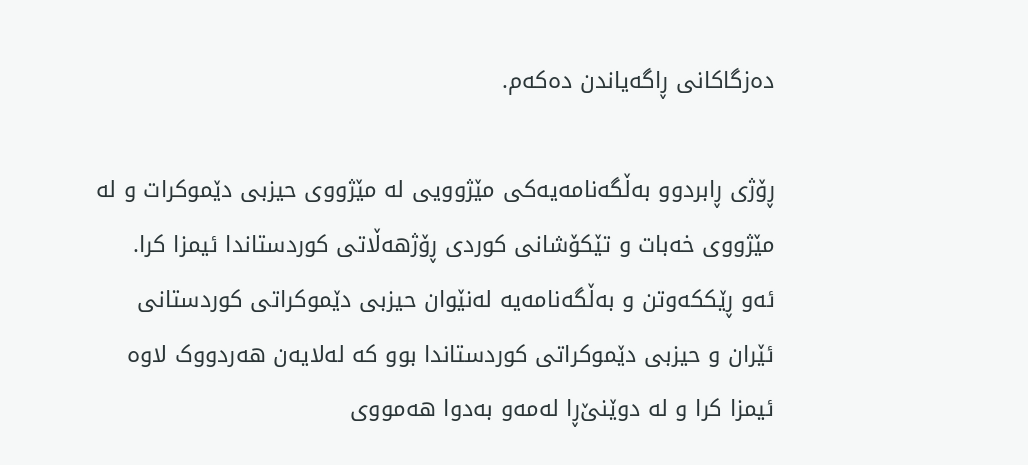دەزگاکانی ڕاگەیاندن دەکەم.

ڕۆژی ڕابردوو بەڵگەنامەیەکی مێژوویی لە مێژووی حیزبی دێموکرات و لە مێژووی خەبات و تێکۆشانی کوردی ڕۆژهەڵاتی کوردستاندا ئیمزا کرا. ئەو ڕێککەوتن و بەڵگەنامەیە لەنێوان حیزبی دێموکراتی کوردستانی ئێران و حیزبی دێموکراتی کوردستاندا بوو کە لەلایەن هەردووک لاوە ئیمزا کرا و لە دوێنێ‌ڕا لەمەو بەدوا هەمووی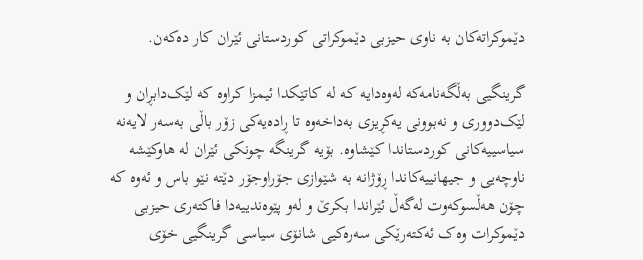دێموکراتەکان بە ناوی حیزبی دێموکراتی کوردستانی ئێران کار دەکەن.

گرینگیی بەڵگەنامەکە لەوەدایە کە لە کاتێکدا ئیمزا کراوە کە لێک‌دابڕان و لێک‌دووری و نەبوونی یەکڕیزی بەداخەوە تا ڕادەیەکی زۆر باڵی بەسەر لایەنە سیاسییەکانی کوردستاندا کێشاوە. بۆیە گرینگە چونکی ئێران لە هاوکێشە ناوچەیی و جیهانییەکاندا ڕۆژانە بە شێوازی جۆراوجۆر دێتە نێو باس و ئەوە کە چۆن هەڵسوکەوت لەگەڵ ئێراندا بکرێ و لەو پێوەندییەدا فاکتەری حیزبی دێموکرات وەک ئەکتەرێکی سەرەکیی شانۆی سیاسی گرینگیی خۆی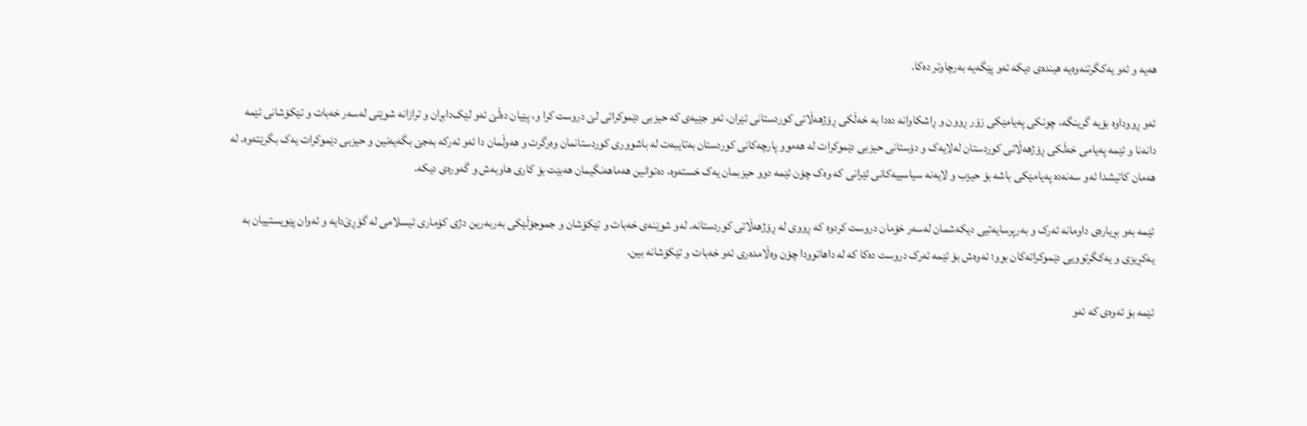هەیە و ئەو یەکگرتنەوەیە هیندەی دیکە ئەو پێگەیە بەرچاوتر دەکا.

ئەو ڕووداوە بۆیە گرینگە، چونکی پەیامێکی زۆر ڕوون و ڕاشکاوانە دەدا بە خەڵکی ڕۆژهەڵاتی کوردستانی ئێران، ئەو جێیەی کە حیزبی دێموکراتی لێ دروست کرا و، پێیان دەڵێ ئەو لێک‌دابڕان و ترازانە شوێنی لەسەر خەبات و تێکۆشانی ئێمە دانەنا و ئێمە پەیامی خەڵکی ڕۆژهەڵاتی کوردستان لەلایەک و دۆستانی حیزبی دێموکرات لە هەموو پارچەکانی کوردستان بەتایبەت لە باشووری کوردستانمان وەرگرت و هەوڵمان دا ئەو ئەرکە بەجێ بگەیەنین و حیزبی دێموکرات یەک بگرێتەوە. لە هەمان کاتیشدا ئەو سەنەدە پەیامێکی باشە بۆ حیزب و لایەنە سیاسییەکانی ئێرانی کە وەک چۆن ئێمە دوو حیزبمان یەک خستەوە، دەتوانین هەماهەنگیمان هەبێت بۆ کاری هاوبەش و گەورەی دیکە.

ئێمە بەو بڕیارەی داومانە ئەرک و بەرپرسایەتیی دیکەشمان لەسەر خۆمان دروست کردوە کە ڕووی لە ڕۆژهەڵاتی کوردستانە. لەو شوێنەی خەبات و تێکۆشان و جموجۆڵێکی بەربەرین دژی کۆماری ئیسلامی لە گۆڕێ‌‌دایە و ئەوان پێویستییان بە یەکڕیزی و یەکگرتوویی دێموکراتەکان بوو؛ ئەوەش بۆ ئێمە ئەرک دروست دەکا کە لە داهاتوودا چۆن وەڵامدەری ئەو خەبات و تێکۆشانە بین.

ئێمە بۆ ئەوەی کە ئەو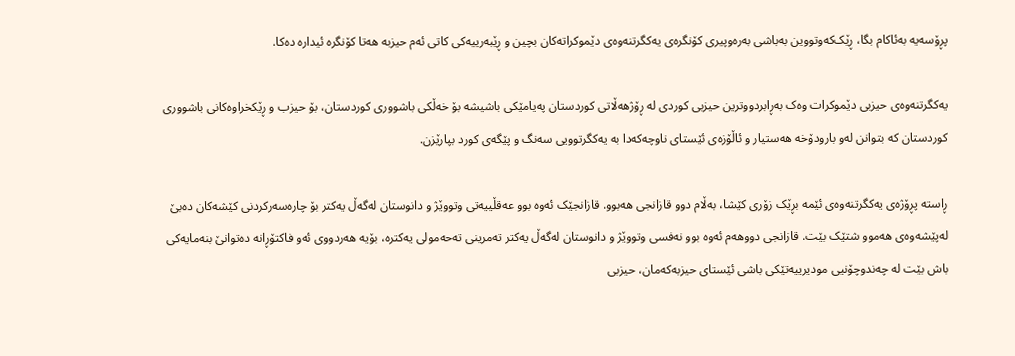پڕۆسەیە بەئاکام بگا، ڕێک‌کەوتووین بەباشی بەرەوپیری کۆنگرەی یەکگرتنەوەی دێموکراتەکان بچین و ڕێبەرییەکی کاتی ئەم حیزبە هەتا کۆنگرە ئیدارە دەکا.

یەکگرتنەوەی حیزبی دێموکرات وەک بەڕابردووترین حیزبی کوردی لە ڕۆژهەڵاتی کوردستان پەیامێکی باشیشە بۆ خەڵکی باشووری کوردستان، بۆ حیزب و ڕێکخراوەکانی باشووری کوردستان کە بتوانن لەو بارودۆخە هەستیار و ئاڵۆزەی ئێستای ناوچەکەدا بە یەکگرتوویی سەنگ و پێگەی کورد بپارێزن.

ڕاستە پڕۆژەی یەکگرتنەوەی ئێمە بڕێک زۆری کێشا، بەڵام دوو قازانجی هەبوو. قازانجێک ئەوە بوو عەقڵییەتی وتووێژ و دانوستان لەگەڵ یەکتر بۆ چارەسەرکردنی کێشەکان دەبێ لەپێشەوەی هەموو شتێک بێت. قازانجی دووهەم ئەوە بوو نەفسی وتووێژ و دانوستان لەگەڵ یەکتر تەمرینی تەحەمولی یەکترە، بۆیە هەردووی ئەو فاکتۆڕانە دەتوانێ بنەمایەکی باش بێت لە چەندوچۆنیی مودیرییەتێکی باشی ئێستای حیزبەکەمان، حیزبی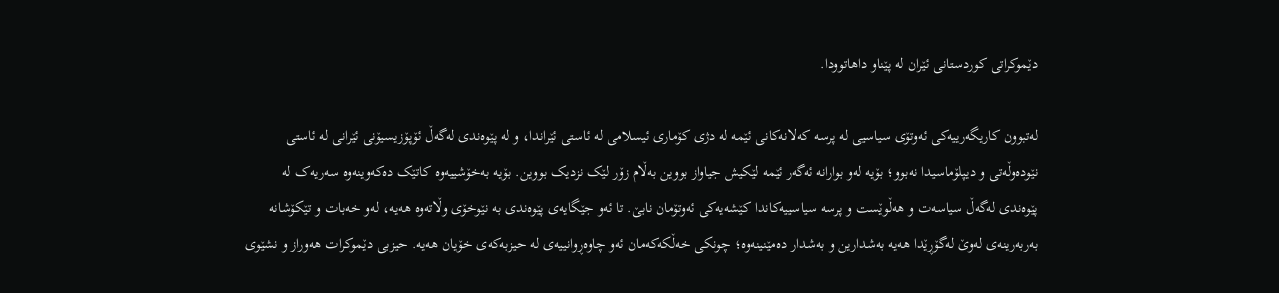دێموکراتی کوردستانی ئێران لە پێناو داهاتوودا.

لەتبوون کاریگەرییەکی ئەوتۆی سیاسیی لە پرسە کەلانەکانی ئێمە لە دژی کۆماری ئیسلامی لە ئاستی ئێراندا، و لە پێوەندی لەگەڵ ئۆپۆزیسیۆنی ئێرانی لە ئاستی نێودەوڵەتی و دیپلۆماسیدا نەبوو؛ بۆیە لەو بوارانە ئەگەر ئێمە لێکیش جیاواز بووین بەڵام زۆر لێک‌ نزدیک بووین. بۆیە بەخۆشییەوە کاتێک دەکەوینەوە سەریەک لە پێوەندی لەگەڵ سیاسەت و هەڵوێست و پرسە سیاسییەکاندا کێشەیەکی ئەوتۆمان نابێ. تا ئەو جێگایەی پێوەندی بە نێوخۆی وڵاتەوە هەیە، لەو خەبات و تێکۆشانە بەربەرینەی لەوێ لەگۆڕێدا هەیە بەشدارین و بەشدار دەمێنینەوە؛ چونکی خەڵکەکەمان ئەو چاوەڕوانییەی لە حیزبەکەی خۆیان هەیە. حیزبی دێموکرات هەوراز و نشێوی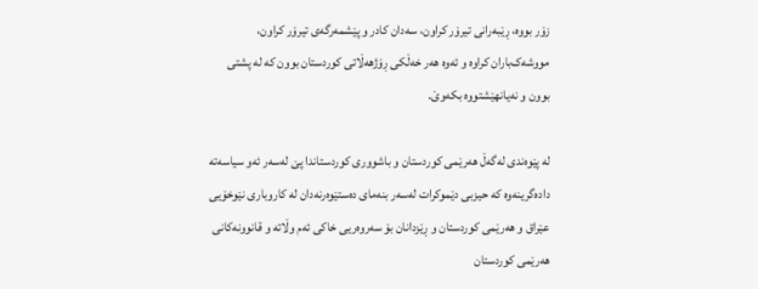زۆر بووە، ڕێبەرانی تیرۆر کراون، سەدان کادر و پێشمەرگەی تیرۆر کراون، مووشەک‌باران کراوە و ئەوە هەر خەڵکی ڕۆژهەڵاتی کوردستان بوون کە لە پشتی بوون و نەیانهێشتووە بکەوێ.

لە پێوەندی لەگەڵ هەرێمی کوردستان و باشووری کوردستاندا پێ لەسەر ئەو سیاسەتە دادەگرینەوە کە حیزبی دێموکرات لەسەر بنەمای دەستێوەرنەدان لە کاروباری نێوخۆیی عێراق و هەرێمی کوردستان و ڕێزدانان بۆ سەروەریی خاکی ئەم وڵاتە و قانوونەکانی هەرێمی کوردستان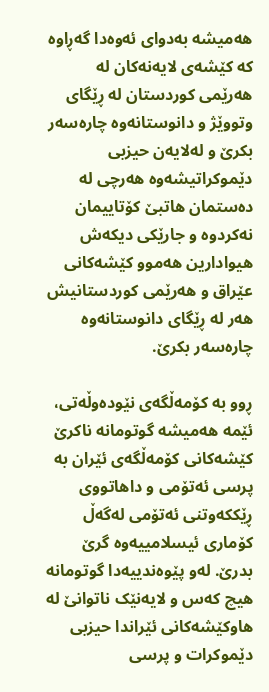هەمیشە بەدوای ئەوەدا گەڕاوە کە کێشەی لایەنەکان لە هەرێمی کوردستان لە ڕێگای وتووێژ و دانوستانەوە چارەسەر بکرێ و لەلایەن حیزبی دێموکراتیشەوە هەرچی لە دەستمان هاتبێ کۆتاییمان نەکردوە و جارێکی دیکەش هیوادارین هەموو کێشەکانی عێراق و هەرێمی کوردستانیش هەر لە ڕێگای دانوستانەوە چارەسەر بکرێ.

ڕوو بە کۆمەڵگەی نێودەوڵەتی، ئێمە هەمیشە گوتومانە ناکرێ کێشەکانی کۆمەڵگەی ئێران بە پرسی ئەتۆمی و داهاتووی ڕێککەوتنی ئەتۆمی لەگەڵ کۆماری ئیسلامییەوە گرێ بدرێ. لەو پێوەندییەدا گوتومانە هیچ کەس و لایەنێک ناتوانێ لە هاوکێشەکانی ئێراندا حیزبی دێموکرات و پرسی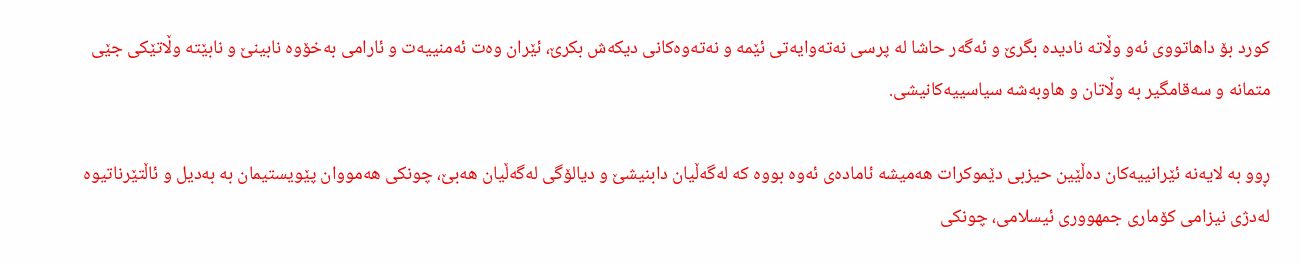کورد بۆ داهاتووی ئەو وڵاتە نادیدە بگرێ و ئەگەر حاشا لە پرسی نەتەوایەتی ئێمە و نەتەوەکانی دیکەش بکرێ، ئێران وەت ئەمنییەت و ئارامی بەخۆوە نابینێ و نابێتە وڵاتێکی جێی متمانە و سەقامگیر بە وڵاتان و هاوبەشە سیاسییەکانیشی.

ڕوو بە لایەنە ئێرانییەکان دەڵێین حیزبی دێموکرات هەمیشە ئامادەی ئەوە بووە کە لەگەڵیان دابنیشێ و دیالۆگی لەگەڵیان هەبێ، چونکی هەمووان پێویستیمان بە بەدیل و ئاڵتێرناتیوە لەدژی نیزامی کۆماری جمهووری ئیسلامی، چونکی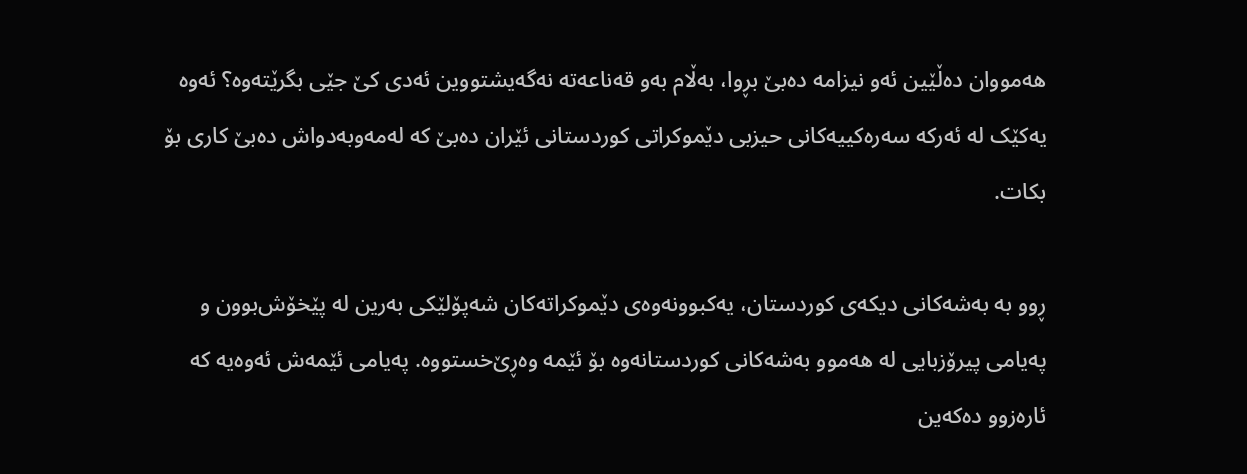هەمووان دەڵێین ئەو نیزامە دەبێ بڕوا، بەڵام بەو قەناعەتە نەگەیشتووین ئەدی کێ جێی بگرێتەوە؟ ئەوە یەکێک لە ئەرکە سەرەکییەکانی حیزبی دێموکراتی کوردستانی ئێران دەبێ کە لەمەوبەدواش دەبێ کاری بۆ بکات.

ڕوو بە بەشەکانی دیکەی کوردستان، یەکبوونەوەی دێموکراتەکان شەپۆلێکی بەرین لە پێخۆش‌بوون و پەیامی پیرۆزبایی لە هەموو بەشەکانی کوردستانەوە بۆ ئێمە وەڕێ‌خستووە. پەیامی ئێمەش ئەوەیە کە ئارەزوو دەکەین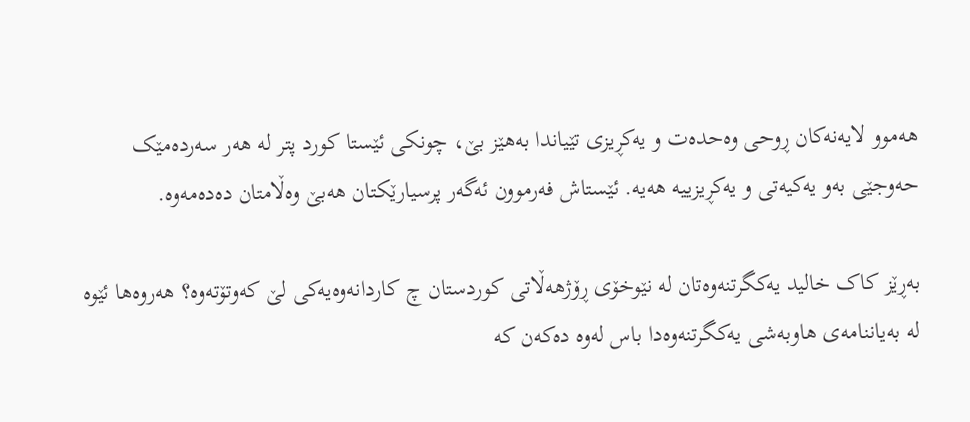هەموو لایەنەکان ڕوحی وەحدەت و یەکڕیزی تێیاندا بەهێز بێ، چونکی ئێستا کورد پتر لە هەر سەردەمێک حەوجێی بەو یەکیەتی و یەکڕیزییە هەیە. ئێستاش فەرموون ئەگەر پرسیارێکتان هەبێ وەڵامتان دەدەمەوە.

بەڕێز کاک خالید یەکگرتنەوەتان لە نێوخۆی ڕۆژهەڵاتی کوردستان چ کاردانەوەیەکی لێ کەوتۆتەوە؟ هەروەها ئێوە لە بەیاننامەی هاوبەشی یەکگرتنەوەدا باس لەوە دەکەن کە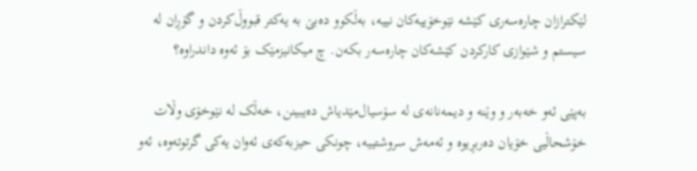لێکترازان چارەسەری کێشە نێوخۆییەکان نییە، بەڵکوو دەبێ بە یەکتر قبووڵ‌کردن و گۆڕان لە سیستم و شێوازی کارکردن کێشەکان چارەسەر بکەن. چ میکانیزمێک بۆ ئەوە داندراوە؟

بەپێی ئەو خەبەر و وێنە و دیمەنانەی لە سۆسیال‌مێدیاش دەیبینن، خەڵک لە نێوخۆی وڵات خۆشحاڵیی خۆیان دەربڕیوە و ئەمەش سروشتییە، چونکی حیزبەکەی ئە‌وان یەکی گرتوتەوە، ئەو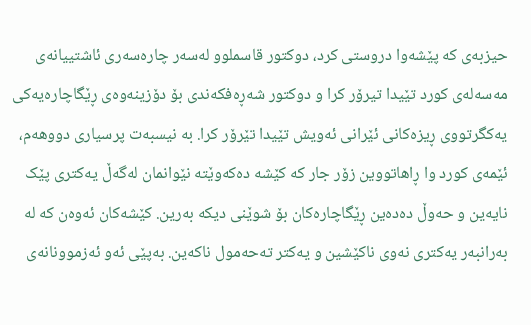حیزبەی کە پێشەوا دروستی کرد، دوکتور قاسملوو لەسەر چارەسەری ئاشتییانەی مەسەلەی کورد تێیدا تیرۆر کرا و دوکتور شەڕەفکەندی بۆ دۆزینەوەی ڕێگاچارەیەکی یەکگرتووی ڕیزەکانی ئێرانی ئەویش تێیدا تێرۆر کرا. بە نیسبەت پرسیاری دووهەم، ئێمەی کورد وا ڕاهاتووین زۆر جار کە کێشە دەکەوێتە نێوانمان لەگەڵ یەکتری پێک نایەین و حەوڵ دەدەین ڕێگاچارەکان بۆ شوێنی دیکە بەرین. کێشەکان ئەوەن کە لە بەرانبەر یەکتری نەوی ناکێشین و یەکتر تەحەمول ناکەین. بەپێی ئەو ئەزموونانەی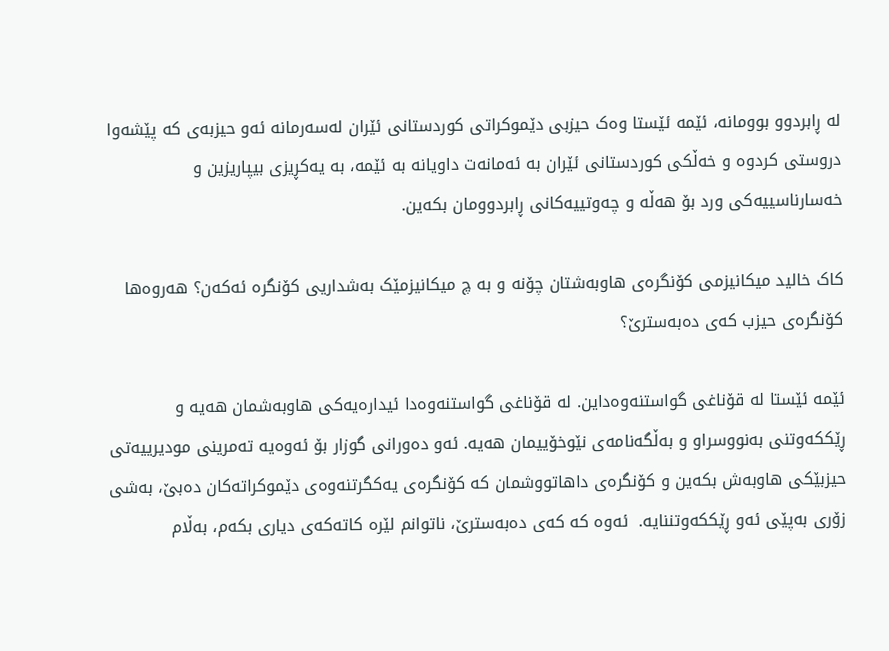لە ڕابردوو بوومانە، ئێمە ئێستا وەک حیزبی دێموکراتی کوردستانی ئێران لەسەرمانە ئەو حیزبەی کە پێشەوا دروستی کردوە و خەڵکی کوردستانی ئێران بە ئەمانەت داویانە بە ئێمە، بە یەکڕیزی بیپاریزین و خەسارناسییەکی ورد بۆ هەڵە و چەوتییەکانی ڕابردوومان بکەین.

کاک خالید میکانیزمی کۆنگرەی هاوبەشتان چۆنە و بە چ میکانیزمێک بەشداریی کۆنگرە ئەکەن؟ هەروەها کۆنگرەی حیزب کەی دەبەسترێ؟

ئێمە ئێستا لە قۆناغی گواستنەوەداین. لە قۆناغی گواستنەوەدا ئیدارەیەکی هاوبەشمان هەیە و ڕێککەوتنی بەنووسراو و بەڵگەنامەی نێوخۆییمان هەیە. ئەو دەورانی گوزار بۆ ئەوەیە تەمرینی مودیرییەتی حیزبێکی هاوبەش بکەین و کۆنگرەی داهاتووشمان کە کۆنگرەی یەکگرتنەوەی دێموکراتەکان دەبێ، بەشی زۆری بەپێی ئەو ڕێککەوتننایە.  ئەوە کە کەی دەبەسترێ، ناتوانم لێرە کاتەکەی دیاری بکەم، بەڵام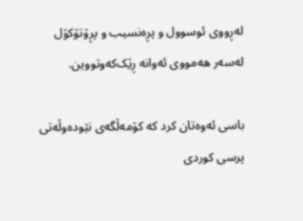لەڕووی ئوسوول و پڕەنسیب و پڕۆتۆکۆل لەسەر هەمووی ئەوانە ڕێک‌کەوتووین.

باسی ئەوەتان کرد کە کۆمەڵگەی نێودەوڵەتی پرسی کوردی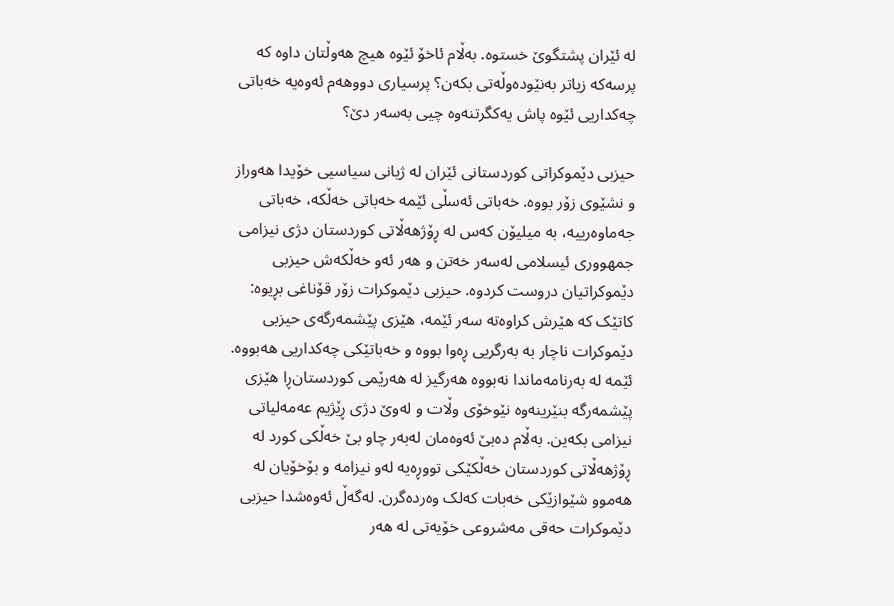لە ئێران پشتگوێ خستوە. بەڵام ئاخۆ ئێوە هیچ هەوڵتان داوە کە پرسەکە زیاتر بەنێودەوڵەتی بکەن؟ پرسیاری دووهەم ئەوەیە خەباتی چەکداریی ئێوە پاش یەکگرتنەوە چیی بەسەر دێ؟

حیزبی دێموکراتی کوردستانی ئێران لە ژیانی سیاسیی خۆیدا هەوراز و نشێوی زۆر بووە. خەباتی ئەسڵی ئێمە خەباتی خەڵکە، خەباتی جەماوەرییە، بە میلیۆن‌ کەس لە ڕۆژهەڵاتی کوردستان دژی نیزامی جمهووری ئیسلامی لەسەر خەتن و هەر ئەو خەڵکەش حیزبی دێموکراتیان دروست کردوە. حیزبی دێموکرات زۆر قۆناغی بڕیوە: کاتێک کە هێرش کراوەتە سەر ئێمە، هێزی پێشمەرگەی حیزبی دێموکرات ناچار بە بەرگریی ڕەوا بووە و خەباتێکی چەکداریی هەبووە. ئێمە لە بەرنامەماندا نەبووە هەرگیز لە هەرێمی کوردستان‌ڕا هێزی پێشمەرگە بنێرینەوە نێوخۆی وڵات و لەوێ دژی ڕێژیم عەمەلیاتی نیزامی بکەین. بەڵام دەبێ ئەوەمان لەبەر چاو بێ خەڵکی کورد لە ڕۆژهەڵاتی کوردستان خەڵکێکی تووڕەیە لەو نیزامە و بۆخۆیان لە هەموو شێوازێکی خەبات کەلک وەردەگرن. لەگەڵ ئەوەشدا حیزبی دێموکرات حەقی مەشروعی خۆیەتی لە هەر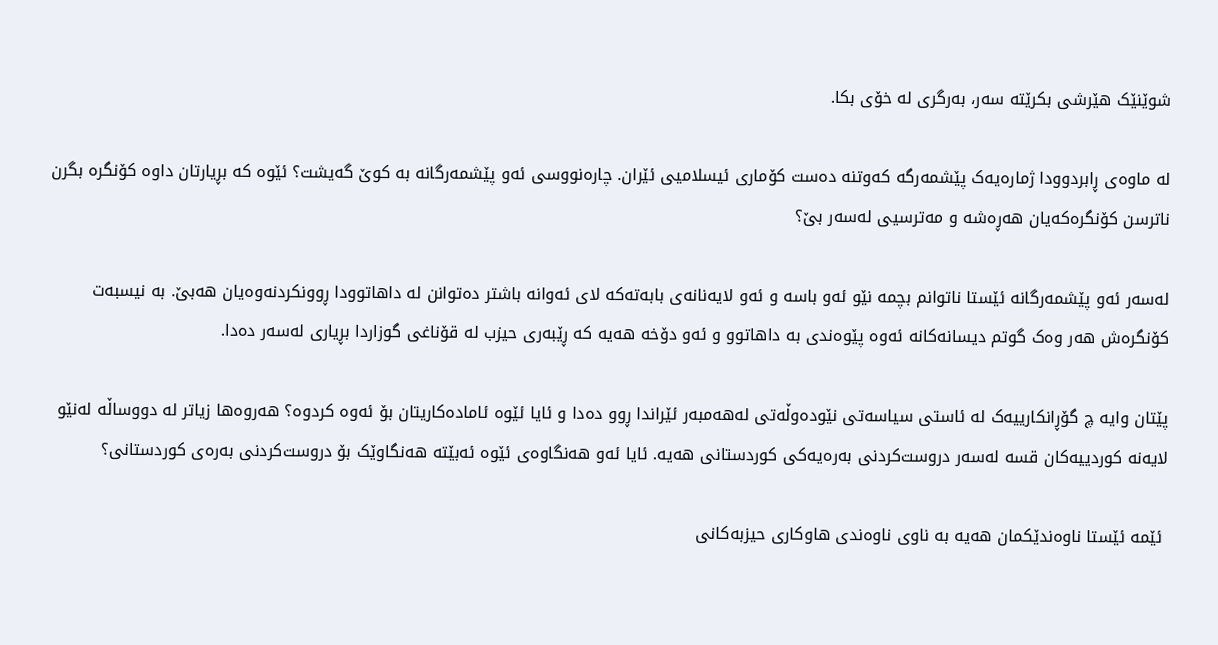شوێنێک ‌هێرشی بکرێتە سەر، بەرگری لە خۆی بکا.

لە ماوەی ڕابردوودا ژمارەیەک پێشمەرگە کەوتنە دەست کۆماری ئیسلامیی ئێران. چارەنووسی ئەو پێشمەرگانە بە کوێ گەیشت؟ ئێوە کە بڕیارتان داوە کۆنگرە بگرن ناترسن کۆنگرەکەیان هەڕەشە و مەترسیی لەسەر بێ؟

لەسەر ئەو پێشمەرگانە ئێستا ناتوانم بچمە نێو ئەو باسە و ئەو لایەنانەی بابەتەکە لای ئەوانە باشتر دەتوانن لە داهاتوودا ڕوونکردنەوەیان هەبێ. بە نیسبەت کۆنگرەش هەر وەک گوتم دیسانەکانە ئەوە پێوەندی بە داهاتوو و ئەو دۆخە هەیە کە ڕێبەری حیزب لە قۆناغی گوزاردا بڕیاری لەسەر دەدا.

پێتان وایە چ گۆڕانکارییەک لە ئاستی سیاسەتی نێودەوڵەتی لەهەمبەر ئێراندا ڕوو دەدا و ئایا ئێوە ئامادەکاریتان بۆ ئەوە کردوە؟ هەروەها زیاتر لە دووساڵە لەنێو لایەنە کوردییەکان قسە لەسەر دروست‌کردنی بەرەیەکی کوردستانی هەیە. ئایا ئەو هەنگاوەی ئێوە ئەبێتە هەنگاوێک بۆ دروست‌کردنی بەرەی کوردستانی؟

 ئێمە ئێستا ناوەندێکمان هەیە بە ناوی ناوەندی هاوکاری حیزبەکانی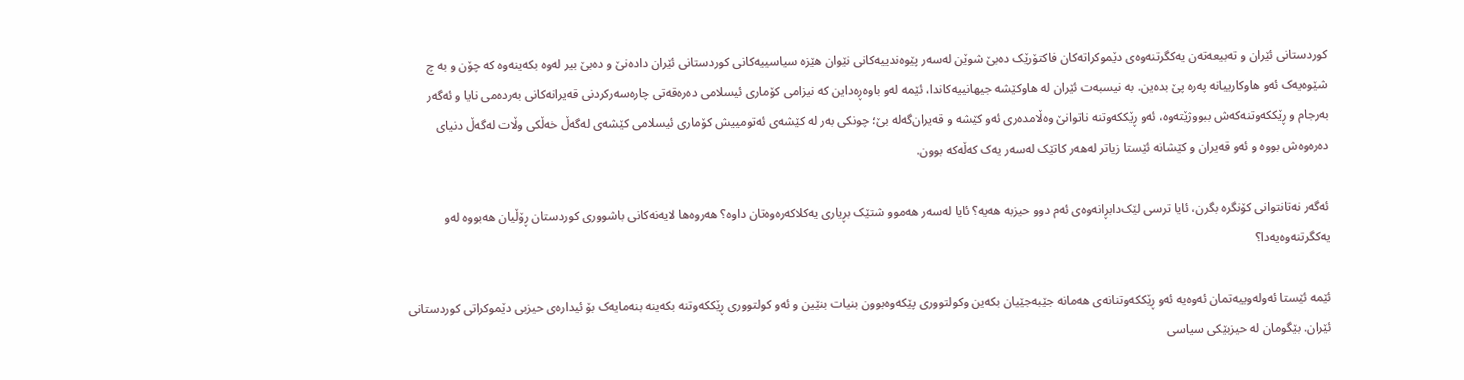کوردستانی ئێران و تەبیعەتەن یەکگرتنەوەی دێموکراتەکان فاکتۆرێک دەبێ شوێن لەسەر پێوەندییەکانی نێوان هێزە سیاسییەکانی کوردستانی ئێران دادەنێ و دەبێ بیر لەوە بکەینەوە کە چۆن و بە چ شێوەیەک ئەو هاوکارییانە پەرە پێ بدەین. بە نیسبەت ئێران لە هاوکێشە جیهانییەکاندا، ئێمە لەو باوەڕەداین کە نیزامی کۆماری ئیسلامی دەرەقەتی چارەسەرکردنی قەیرانەکانی بەردەمی نایا و ئەگەر بەرجام و ڕێککەوتنەکەش ببووژێتەوە، ئەو ڕێککەوتنە ناتوانێ وەڵامدەری ئەو کێشە و قەیران‌گەلە بێ؛ چونکی بەر لە کێشەی ئەتومییش کۆماری ئیسلامی کێشەی لەگەڵ خەڵکی وڵات لەگەڵ دنیای دەرەوەش بووە و ئەو قەیران‌ و کێشانە ئێستا زیاتر لەهەر کاتێک لەسەر یەک کەڵەکە بوون.

ئەگەر نەتانتوانی کۆنگرە بگرن، ئایا ترسی لێک‌دابڕانەوەی ئەم دوو حیزبە هەیە؟ ئایا لەسەر هەموو شتێک بڕیاری یەکلاکەرەوەتان داوە؟ هەروەها لایەنەکانی باشووری کوردستان ڕۆڵیان هەبووە لەو یەکگرتنەوەیەدا؟

ئێمە ئێستا ئەولەوییەتمان ئەوەیە ئەو ڕێککەوتنانەی هەمانە جێبەجێیان بکەین وکولتووری پێکەوەبوون بنیات بنێین و ئەو کولتووری ڕێککەوتنە بکەینە بنەمایەک بۆ ئیدارەی حیزبی دێموکراتی کوردستانی ئێران. بێگومان لە حیزبێکی سیاسی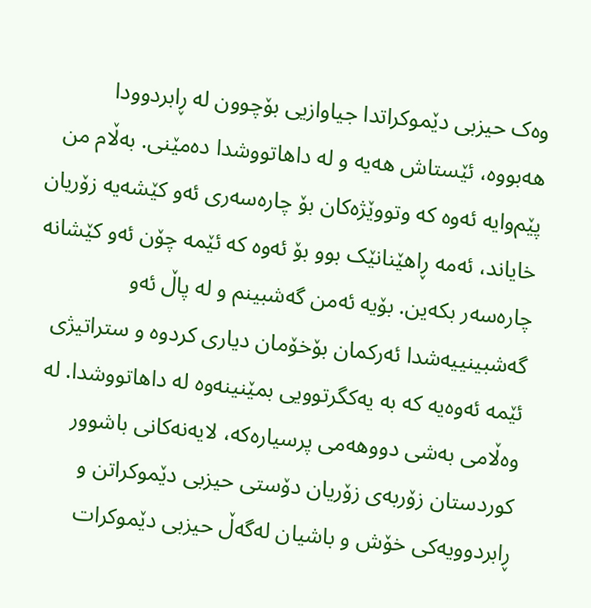وەک حیزبی دێموکراتدا جیاوازیی بۆچوون لە ڕابردوودا هەبووە، ئێستاش هەیە و لە داهاتووشدا دەمێنی. بەڵام من پێم‌وایە ئەوە کە وتووێژەکان بۆ چارەسەری ئەو کێشەیە زۆریان خایاند، ئەمە ڕاهێنانێک بوو بۆ ئەوە کە ئێمە چۆن ئەو کێشانە چارەسەر بکەین. بۆیە ئەمن گەشبینم و لە پاڵ ئەو گەشبینییەشدا ئەرکمان بۆخۆمان دیاری کردوە و ستراتیژی ئێمە ئەوەیە کە بە یەکگرتوویی بمێنینەوە لە داهاتووشدا. لە وەڵامی بەشی دووهەمی پرسیارەکە، لایەنەکانی باشوور کوردستان زۆربەی زۆریان دۆستی حیزبی دێموکراتن و ڕابردوویەکی خۆش و باشیان لەگەڵ حیزبی دێموکرات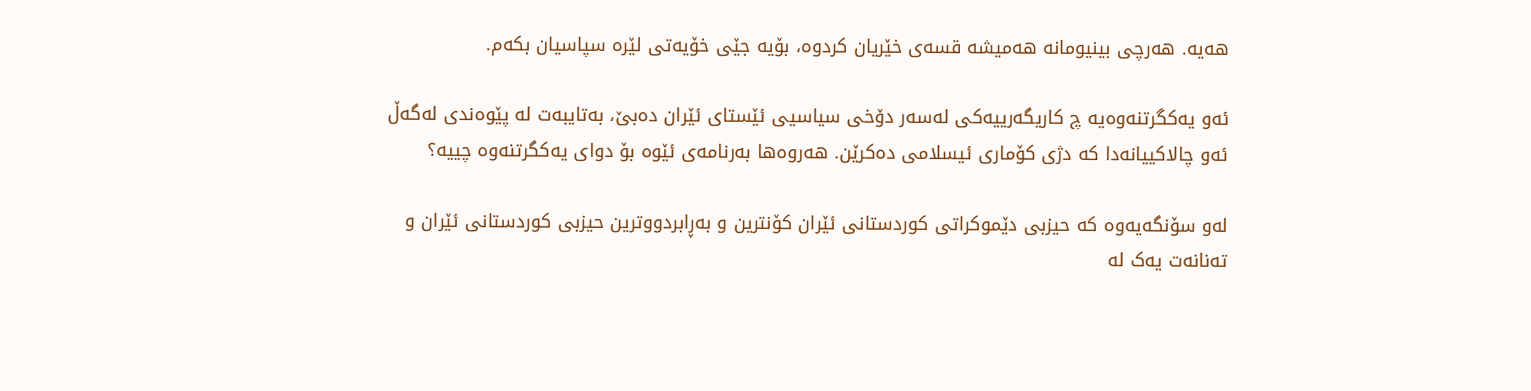هەیە. هەرچی بینیومانە هەمیشە قسەی خێریان کردوە، بۆیە جێی خۆیەتی لێرە سپاسیان ‌بکەم.

ئەو یەکگرتنەوەیە چ کاریگەرییەکی لەسەر دۆخی سیاسیی ئێستای ئێران دەبێ، بەتایبەت لە پێوەندی لەگەڵ ئەو چالاکییانەدا کە دژی کۆماری ئیسلامی دەکرێن. هەروەها بەرنامەی ئێوە بۆ دوای یەکگرتنەوە چییە؟

لەو سۆنگەیەوە کە حیزبی دێموکراتی کوردستانی ئێران کۆنترین و بەڕابردووترین حیزبی کوردستانی ئێران و تەنانەت یەک لە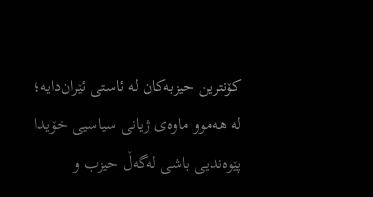کۆنترین حیزبەکان لە ئاستی ئێران‌دایە؛ لە هەموو ماوەی ژیانی سیاسیی خۆیدا پێوەندیی باشی لەگەڵ حیزب و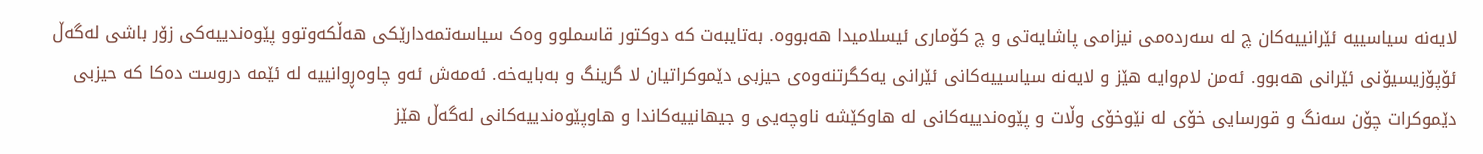لایەنە سیاسییە ئێرانییەکان چ لە سەردەمی نیزامی پاشایەتی و چ کۆماری ئیسلامیدا هەبووە. بەتایبەت کە دوکتور قاسملوو وەک سیاسەتمەدارێکی هەڵکەوتوو پێوەندییەکی زۆر باشی لەگەڵ ئۆپۆزیسیۆنی ئێرانی هەبوو. ئەمن لام‌وایە هێز و لایەنە سیاسییەکانی ئێرانی یەکگرتنەوەی حیزبی دێموکراتیان لا گرینگ و بەبایەخە. ئەمەش ئەو چاوەڕوانییە لە ئێمە دروست دەکا کە حیزبی دێموکرات چۆن سەنگ و قورسایی خۆی لە نێوخۆی وڵات و پێوەندییەکانی لە هاوکێشە ناوچەیی و جیهانییەکاندا و هاوپێوەندییەکانی لەگەڵ هێز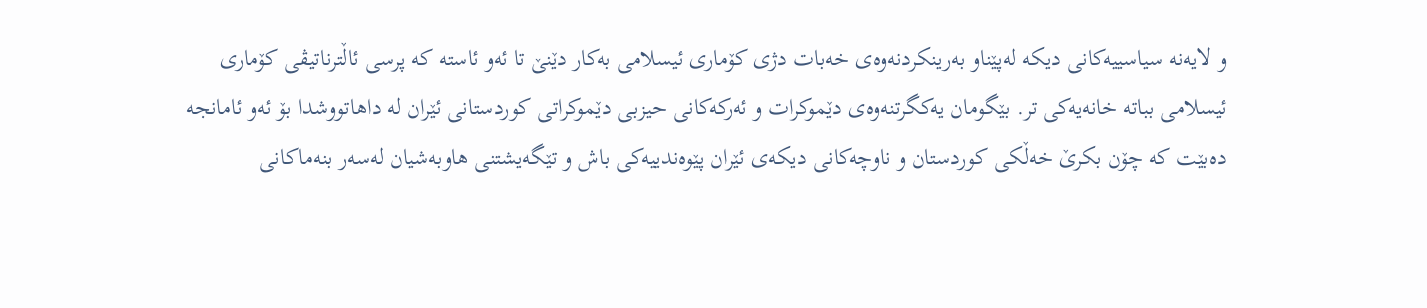و لایەنە سیاسییەکانی دیکە لەپێناو بەرینکردنەوەی خەبات دژی کۆماری ئیسلامی بەکار دێنێ تا ئەو ئاستە کە پرسی ئاڵترناتیڤی کۆماری ئیسلامی بباتە خانەیەکی تر. بێگومان یەکگرتنەوەی دێموکرات و ئەرکەکانی حیزبی دێموکراتی کوردستانی ئێران لە داهاتووشدا بۆ ئەو ئامانجە دەبێت کە چۆن بکرێ خەڵکی کوردستان و ناوچەکانی دیکەی ئێران پێوەندییەکی باش و تێگەیشتنی هاوبەشیان لەسەر بنەماکانی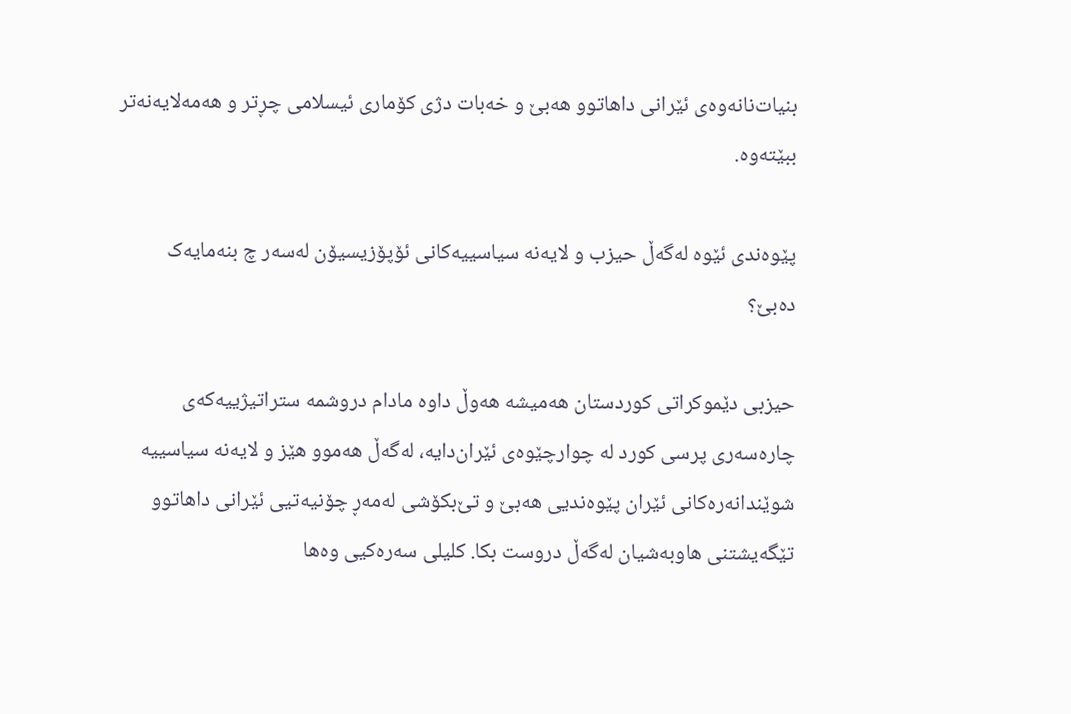بنیات‌نانەوەی ئێرانی داهاتوو هەبێ و خەبات دژی کۆماری ئیسلامی چڕتر و هەمەلایەنەتر ببێتەوە.

پێوەندی ئێوە لەگەڵ حیزب و لایەنە سیاسییەکانی ئۆپۆزیسیۆن لەسەر چ بنەمایەک دەبێ؟

حیزبی دێموکراتی کوردستان هەمیشە هەوڵ داوە مادام دروشمە ستراتیژییەکەی چارەسەری پرسی کورد لە چوارچێوەی ئێران‌دایە، لەگەڵ هەموو هێز و لایەنە سیاسییە شوێندانەرەکانی ئێران پێوەندیی هەبێ و تێ‌بکۆشی لەمەڕ چۆنیەتیی ئێرانی داهاتوو تێگەیشتنی هاوبەشیان لەگەڵ دروست بکا. کلیلی سەرەکیی وەها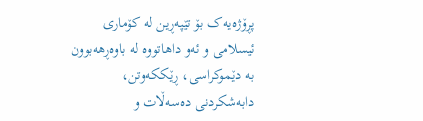پڕۆژەیەک بۆ تێپەڕین لە کۆماری ئیسلامی و ئەو داهاتووە لە باوەڕهەبوون بە دێموکراسی، ڕێککەوتن، دابەشکردنی دەسەڵات و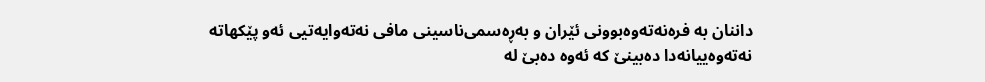داننان بە فرەنەتەوەبوونی ئێران و بەڕەسمی‌ناسینی مافی نەتەوایەتیی ئەو پێکهاتە نەتەوەییانەدا دەبینێ کە ئەوە دەبێ لە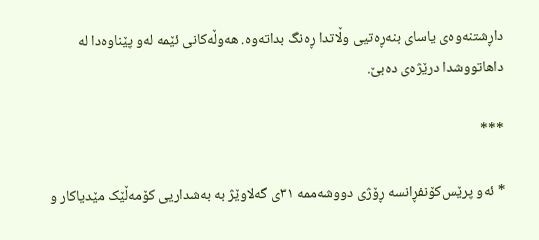داڕشتنەوەی یاسای بنەڕەتیی وڵاتدا ڕەنگ بداتەوە. هەوڵەکانی ئێمە لەو پێناوەدا لە داهاتووشدا درێژەی دەبێ.

***

* ئەو پرێس‌کۆنفڕانسە ڕۆژی دووشەممە ٣١ی گەلاوێژ بە بەشداریی کۆمەڵێک مێدیاکار و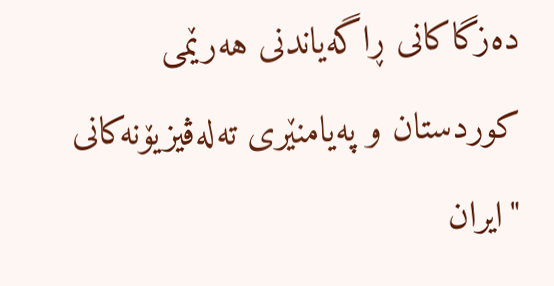دەزگاکانی ڕاگەیاندنی هەرێمی کوردستان و پەیامنێری تەلەڤیزیۆنەکانی "ایران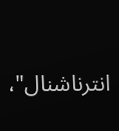انترناشنال"،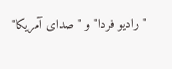"رادیو فردا" و "صدای آمریکا"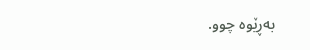بەڕێوە چوو.